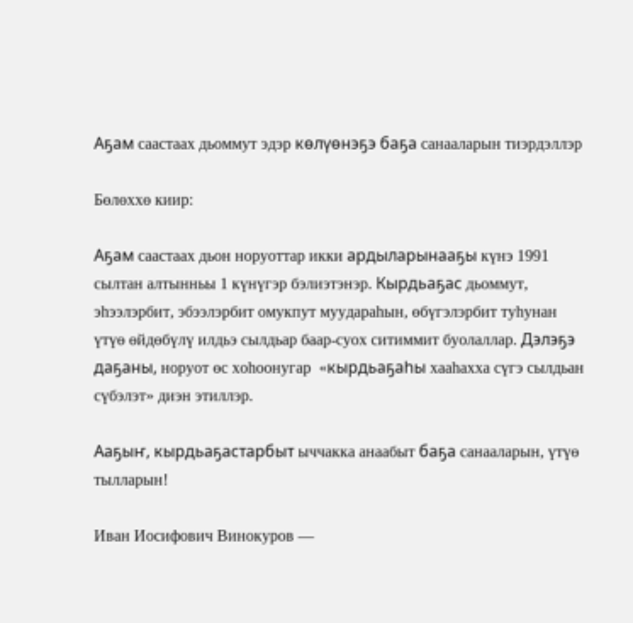Аҕам саастаах дьоммут эдэр көлүөнэҕэ баҕа санааларын тиэрдэллэр

Бөлөххө киир:

Аҕам саастаах дьон норуоттар икки ардыларынааҕы күнэ 1991 сылтан алтынньы 1 күнүгэр бэлиэтэнэр. Кырдьаҕас дьоммут, эһээлэрбит, эбээлэрбит омукпут муудараһын, өбүгэлэрбит туһунан үтүө өйдөбүлү илдьэ сылдьар баар-суох ситиммит буолаллар. Дэлэҕэ даҕаны, норуот өс хоһоонугар  «кырдьаҕаһы хааһахха сүгэ сылдьан сүбэлэт» диэн этиллэр.

Ааҕыҥ, кырдьаҕастарбыт ыччакка анаабыт баҕа санааларын, үтүө тылларын!

Иван Иосифович Винокуров —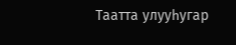Таатта улууһугар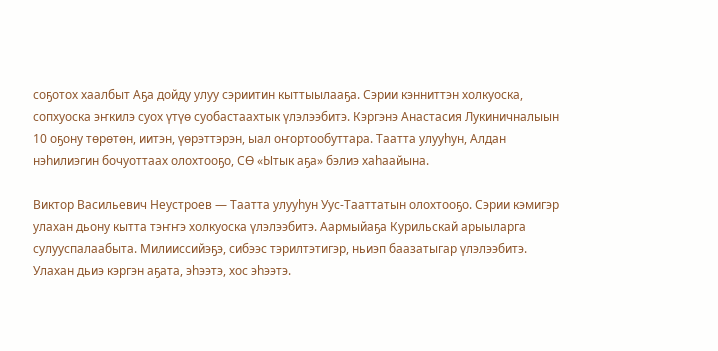соҕотох хаалбыт Аҕа дойду улуу сэриитин кыттыылааҕа. Сэрии кэнниттэн холкуоска, сопхуоска эҥкилэ суох үтүө суобастаахтык үлэлээбитэ. Кэргэнэ Анастасия Лукиничналыын 10 оҕону төрөтөн, иитэн, үөрэттэрэн, ыал оҥортообуттара. Таатта улууһун, Алдан нэһилиэгин бочуоттаах олохтооҕо, СӨ «Ытык аҕа» бэлиэ хаһаайына.

Виктор Васильевич Неустроев — Таатта улууһун Уус-Тааттатын олохтооҕо. Сэрии кэмигэр улахан дьону кытта тэҥҥэ холкуоска үлэлээбитэ. Аармыйаҕа Курильскай арыыларга сулууспалаабыта. Милииссийэҕэ, сибээс тэрилтэтигэр, ньиэп баазатыгар үлэлээбитэ. Улахан дьиэ кэргэн аҕата, эһээтэ, хос эһээтэ.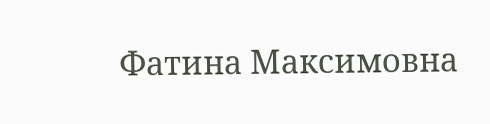Фатина Максимовна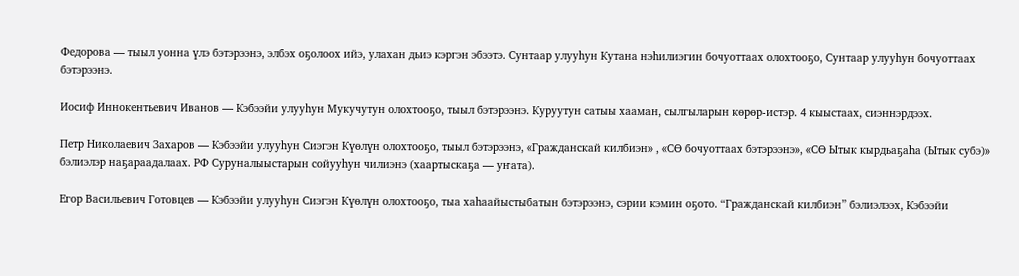Федорова — тыыл уонна үлэ бэтэрээнэ, элбэх оҕолоох ийэ, улахан дьиэ кэргэн эбээтэ. Сунтаар улууһун Кутана нэһилиэгин бочуоттаах олохтооҕо, Сунтаар улууһун бочуоттаах бэтэрээнэ.

Иосиф Иннокентьевич Иванов — Кэбээйи улууһун Мукучутун олохтооҕо, тыыл бэтэрээнэ. Куруутун сатыы хааман, сылгыларын көрөр-истэр. 4 кыыстаах, сиэннэрдээх.

Петр Николаевич Захаров — Кэбээйи улууһун Сиэгэн Күөлүн олохтооҕо, тыыл бэтэрээнэ, «Гражданскай килбиэн» , «СӨ бочуоттаах бэтэрээнэ», «СӨ Ытык кырдьаҕаһа (Ытык субэ)» бэлиэлэр наҕараадалаах. РФ Суруналыыстарын сойууһун чилиэнэ (хаартыскаҕа — уҥата).

Егор Васильевич Готовцев — Кэбээйи улууһун Сиэгэн Күөлүн олохтооҕо, тыа хаһаайыстыбатын бэтэрээнэ, сэрии кэмин оҕото. “Гражданскай килбиэн” бэлиэлээх, Кэбээйи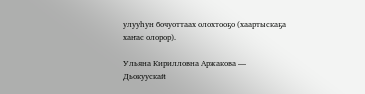улууһун бочуоттаах олохтооҕо (хаартыскаҕа хаҥас олорор).

Ульяна Кирилловна Аржакова — Дьокуускай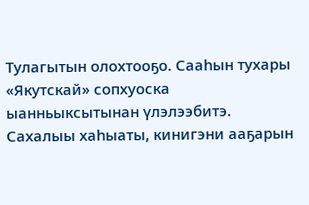Тулагытын олохтооҕо. Сааһын тухары «Якутскай» сопхуоска ыанньыксытынан үлэлээбитэ. Сахалыы хаһыаты, кинигэни ааҕарын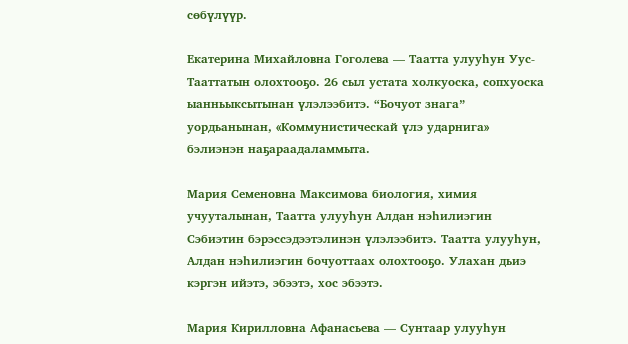сөбүлүүр.

Екатерина Михайловна Гоголева — Таатта улууһун Уус-Тааттатын олохтооҕо. 26 сыл устата холкуоска, сопхуоска ыанньыксытынан үлэлээбитэ. “Бочуот знага” уордьанынан, «Коммунистическай үлэ ударнига» бэлиэнэн наҕараадаламмыта.

Мария Семеновна Максимова биология, химия учууталынан, Таатта улууһун Алдан нэһилиэгин Сэбиэтин бэрэссэдээтэлинэн үлэлээбитэ. Таатта улууһун, Алдан нэһилиэгин бочуоттаах олохтооҕо. Улахан дьиэ кэргэн ийэтэ, эбээтэ, хос эбээтэ.

Мария Кирилловна Афанасьева — Сунтаар улууһун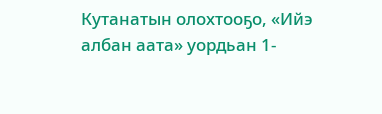Кутанатын олохтооҕо, «Ийэ албан аата» уордьан 1-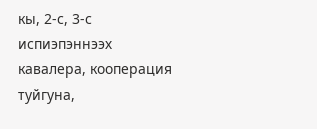кы, 2-с, 3-с испиэпэннээх кавалера, кооперация туйгуна,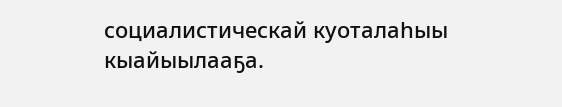социалистическай куоталаһыы кыайыылааҕа.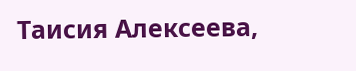Таисия Алексеева,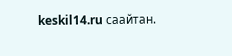keskil14.ru саайтан.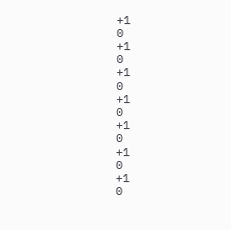+1
0
+1
0
+1
0
+1
0
+1
0
+1
0
+1
0